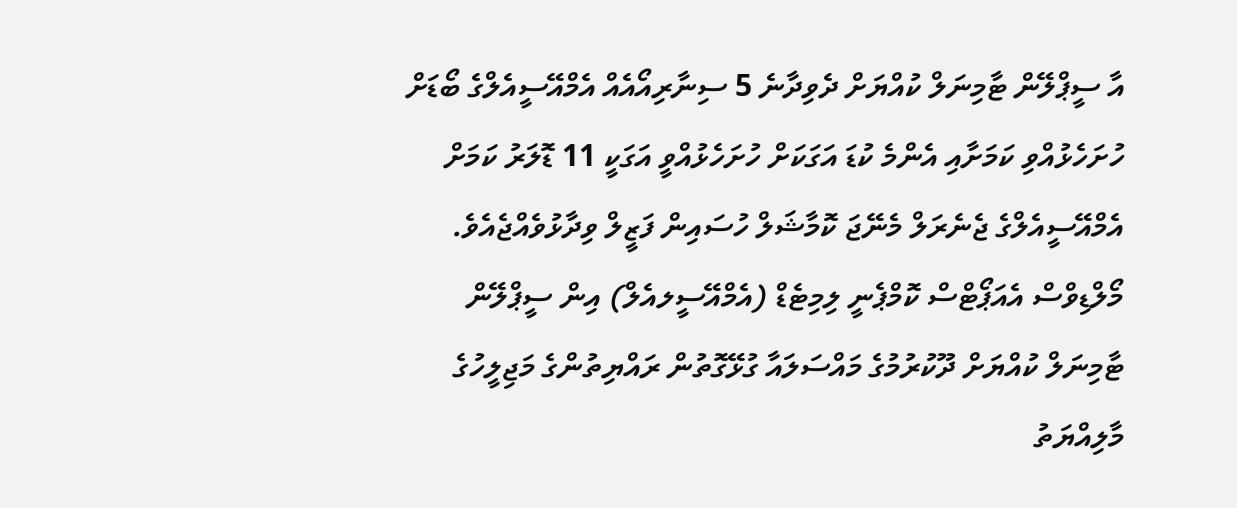އާ ސީޕްލޭން ޓާމިނަލް ކުއްޔަށް ދެވިދާނެ 5 ސިނާރިއޯއެއް އެމްއޭސީއެލްގެ ބޯޑަށް ހުށަހެޅުއްވި ކަމަށާއި އެންމެ ކުޑަ އަގަކަށް ހުށަހެޅުއްވީ އަގަކީ 11 ޑޮލަރު ކަމަށް އެމްއޭސީއެލްގެ ޖެނެރަލް މެނޭޖަ ކޮމާޝަލް ހުސައިން ފަޒީލް ވިދާޅުވެއްޖެއެވެ.
މޯލްޑިވްސް އެއަޕޯޓްސް ކޮމްޕެނީ ލިމިޓެޑް (އެމްއޭސީލއެލް) އިން ސީޕްލޭން ޓާމިނަލް ކުއްޔަށް ދޫކުރުމުގެ މައްސަލައާ ގުޅޭގޮތުން ރައްޔިތުންގެ މަޖިލީހުގެ މާލިއްޔަތު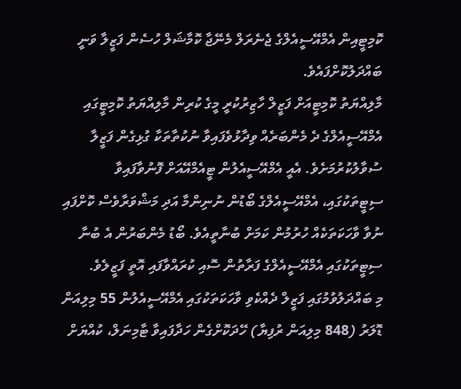ކޮމިޓީއިން އެމްއޭސީއެލްގެ ޖެނެރަލް މެނޭޖާ ކޮމާޝަލް ހުސެން ފަޒީލާ ވަނީ ބައްދަލުކޮށްފައެވެ.
މާލިއްޔަތު ކޮމިޓީއަށް ފަޒީލް ހާޒިރުކުރީ މީގެ ކުރިން މާލިއްޔަތު ކޮމިޓީގައި އެމްއޭސީއެލްގެ ދެ މެންބަރެއް ވިދާޅުވެފައިވާ ނުކުތާތަކާ ގުޅިގެން ފަޒީލާ ސުވާލުކުރުމަށެވެ. އެއީ އެމްއޭސީއެލުން ޓީއެމްއޭއަށް ފޮނުވާފައިވާ ސިޓީތަކުގައި، އެމްއޭސީއެލްގެ ބޯޑުން ނުނިންމާ އަދި މަޝްވަރާވެސް ކޮށްފައި ނުވާ ވާހަކަތަކެއް ހުރުމުން ކަމަށް ބުނާތީއެވެ. ބޯޑު މެންބަރުން އެ ބުނާ ސިޓީތަކުގައި އެމްއޭސީއެލްގެ ފަރާތުން ސޮއި ކުރައްވާފައި އޮތީ ފަޒީލެވެ.
މި ބައްދަލުވުމުގައި ފަޒީލް ދެއްކެވި ވާހަކަތަކުގައި އެމްއޭސީއެލުން 55 މިލިއަން ޑޮލަރު (848 މިލިއަން ރުފިޔާ) ހޭދަކޮށްގެން ހަދާފައިވާ ޓާމިނަލް، ކުއްޔަށް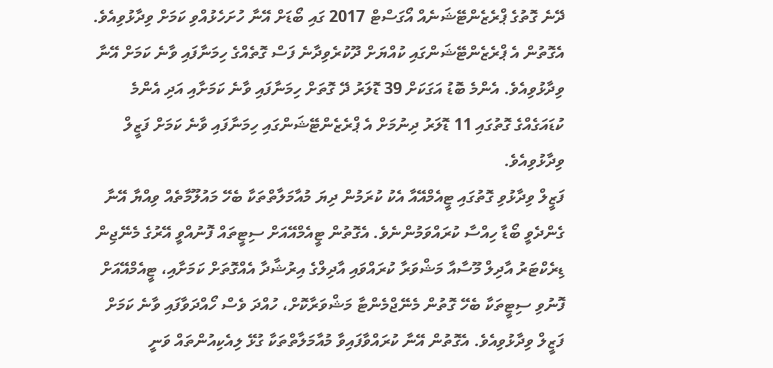ދޭނެ ގޮތުގެ ޕްރެޒެންޓޭޝަނެއް އޯގަސްޓް 2017 ގައި ބޯޑަށް އޭނާ ހުށަހެޅުއްވި ކަމަށް ވިދާޅުވިއެވެ. އެގޮތުން އެ ޕްރެޒެންޓޭޝަންގައި ކުއްޔަށް ދޫކުރެވިދާނެ ފަސް ގޮތެއްގެ ހިމަނާފައި ވާނެ ކަމަށް އޭނާ ވިދާޅުވިއެވެ. އެންމެ ބޮޑު އަގަކަށް 39 ޑޮލަރު ދޭ ގޮތަށް ހިމަނާފައި ވާނެ ކަމަށާއި އަދި އެންމެ ކުޑައަގެއްގެ ގޮތުގައި 11 ޑޮލަރު ދިނުމަށް އެ ޕްރެޒެންޓޭޝަންގައި ހިމަނާފައި ވާނެ ކަމަށް ފަޒީލް ވިދާޅުވިއެވެ.
ފަޒީލް ވިދާޅުވި ގޮތުގައި ޓީއެމްއޭއާ އެކު ކުރަމުން ދިޔަ މުއާމަލާތްތަކާ ބެހޭ މައުލޫމާތެއް ވިއްޔާ އޭނާ ގެންދެވީ ބޯޑާ ހިއްސާ ކުރައްވަމުންނެވެ. އެގޮތުން ޓީއެމްއޭއަށް ސިޓީތައް ފޮނުއްވީ އޭރުގެ މެނޭޖިން ޑިރެކްޓަރު އާދިލް މޫސާއާ މަޝްވަރާ ކުރައްވައި އާދިލްގެ އިރުޝާދާ އެއްގޮތަށް ކަމަށާއި، ޓީއެމްއޭއަށް ފޮނުވި ސިޓީތަކާ ބެހޭ ގޮތުން މެނޭޖްމެންޓާ މަޝްވަރާކޮށް، ހުއްދަ ވެސް ހޯއްދަވާފައި ވާނެ ކަމަށް ފަޒީލް ވިދާޅުވިއެވެ. އެގޮތުން އޭނާ ކުރައްވާފައިވާ މުއާމަލާތްތަކާ ގުޅޭ ލިއެކިއުންތައް ވަނީ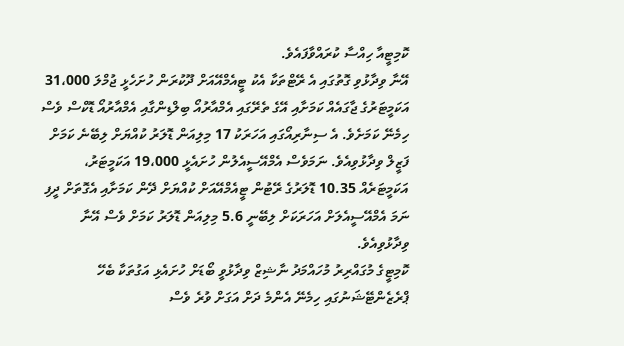ކޮމިޓީއާ ހިއްސާ ކުރައްވާފައެވެ.
އޭނާ ވިދާޅުވި ގޮތުގައި އެ ރޭޓްތަކާ އެކު ޓީއެމްއޭއަށް ދޫކުރަން ހުށަހެޅީ ޖުމްލަ 31،000 އަކަމީޓަރުގެ ޖާގައެއް ކަމަށާއި އޭގެ ތެރޭގައި އެމްއާރުއޯ ބިލްޑިންގާއި އެމްއާރުއޯ ޑޮކްސް ވެސް ހިމެނޭ ކަމަށެވެ. އެ ސިނާރިއޯގައި އަހަރަކު 17 މިލިއަން ޑޮލަރު ކުއްޔަށް ލިބޭނެ ކަމަށް ފަޒީލް ވިދާޅުވިއެވެ. ނަމަވެސް އެމްއޭސީއެލުން ހުށައެޅީ 19،000 އަކަމީޓަރު، އަކަމީޓަރެއް 10.35 ޑޮލަރުގެ ރޭޓުން ޓީއެމްއޭއަށް ކުއްޔަށް ދޭން ކަމަށާއި އެގޮތަށް ދީފި ނަމަ އެމްއޭސީއެލަށް އަހަރަކަށް ލިބޭނީ 5.6 މިލިއަން ޑޮލަރު ކަމަށް ވެސް އޭނާ ވިދާޅުވިއެވެ.
ކޮމިޓީގެ މުގައްރިރު މުހައްމަދު ނާޝިޒް ވިދާޅުވީ ބޯޑަށް ހުށައެޅި އަގުތަކާ ބެހޭ ޕްރެޒެންޓޭޝަނުގައި ހިމެނޭ އެންމެ ދަށް އަގަށް ވުރެ ވެސް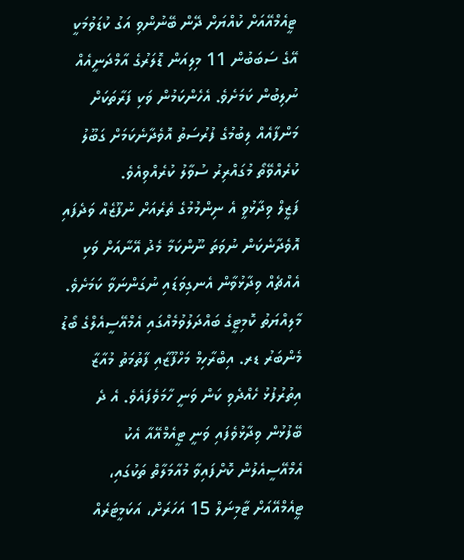ޓީއެމްއޭއަށް ކުއްޔަށް ދޭން ބޭނުންވި އަގު ކުޑަވުމަކީ އޭގެ ސަބަބުން 11 މިލިއަން ޑޮލަރުގެ އާމްދަނީއެއް ނުލިބުން ކަމަށެވެ. އެހެންކަމުން ވަކި ފަރާތަކަށް މަންފާއެއް ލިބުމުގެ ފުރުސަތު އޮވެދާނެކަމަށް ގަބޫލު ކުރެއްވޭތޯ މުގައްރިރު ސުވާލު ކުރެއްވިއެވެ.
ފަޒީލް ވިދާޅުވީ އެ ނިންމުމުގެ ތެރެއަށް ނުފޫޒެއް ވަދެފައި އޮވެދާނެކަން ނުވަތަ ނޫންކަމާ މެދު އޭނާއަށް ވަކި އެއްޗެއް ވިދާޅުވާން އެނގިވަޑައި ނުގަންނަވާ ކަމަށެވެ.
މާލިއްޔަތު ކޮމިޓީގެ ބައްދަލުވުމެއްގައި އެމްއޭސީއެލްގެ ބޯޑު މެންބަރު ޑރ. އިބްރާހިމް މަހްފޫޒާއި ފާތުމަތު މުއާޒާ އިތުރުފުޅު ހެއްދެވި ކަން ވަނީ ހާމަވެފައެވެ. އެ ދެ ބޭފުޅުން ވިދާޅުވެފައި ވަނީ ޓީއެމްއޭއާ އެކު އެމްއޭސީއެލުން ކޮށްފައިވާ މުއާމަލާތް ތަކުގައި، ޓީއެމްއޭއަށް ޓާމިނަލް 15 އަހަރަށް، އަކަމީޓަރެއް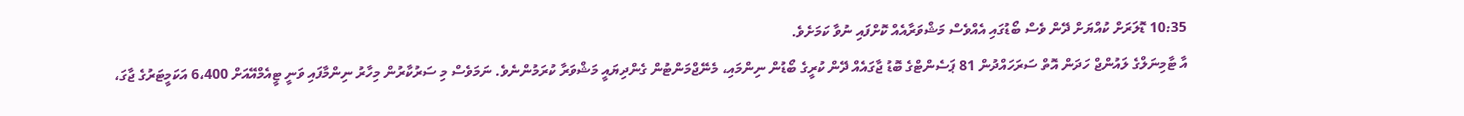10:35 ޑޮލަރަށް ކުއްޔަށް ދޭން ވެސް ބޯޑުގައި އެއްވެސް މަޝްވަރާއެއް ކޮށްފައި ނުވާ ކަމަށެވެ.
އާ ޓާމިނަލްގެ ލައުންޖް ހަދަން އޮތް ސަރަހައްދުން 81 ޕަސެންޓްގެ ބޮޑު ޖާގައެއް ދޭން ކުރީގެ ބޯޑުން ނިންމައި، މެނޭޖްމަންޓުން ގެންދިޔައީ މަޝްވަރާ ކުރަމުންނެވެ. ނަމަވެސް މި ސަރުކާރުން މިހާރު ނިންމާފައި ވަނީ ޓީއެމްއޭއަށް 6،400 އަކަމީޓަރުގެ ޖާގަ،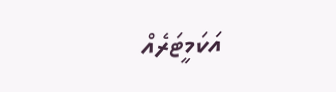އަކަމީޓަރެއް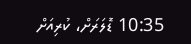10:35 ޑޮލަރަށް، ކުރިއަށް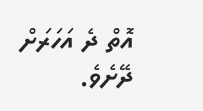އޮތް ދެ އަހަރަށް ދޭށެވެ.